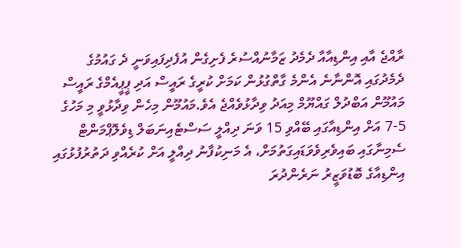ރާއްޖެ އާއި އިންޑިއާއާ ދެމެދު ޒަމާނުއްސުރެ ފެށިގެން އުފެދިފައިވަނީ ދެ ގައުމުގެ ދެމެދުގައި އޮންނާނެ އެންމެ ގާތްގުޅުން ކަމަށް ކުރީގެ ރައީސް އަދި ޕީޕީއެމްގެ ރައީސް މައުމޫން އަބްދުލް ގައްޔޫމް މިއަދު ވިދާޅުވެއްޖެ އެވެ.މައުމޫން މިހެން ވިދާޅުވީ މި މަހުގެ 5-7 އަށް އިންޑިއާގައި ބޭއްވި 15 ވަނަ ދިއްލީ ސަސްޓެއިނަބަލް ޑިވެލޮޕްމަންޓް ސެމިނާގައި ބައިވެރިވެވަޑައިގަތުމަށް، އެ މަނިކުފާނު ދިއްލީ އަށް ކުރެއްވި ދަތުރުފުޅުގައި އިންޑިއާގެ ބޮޑުވަޒީރު ނަރެންދުރަ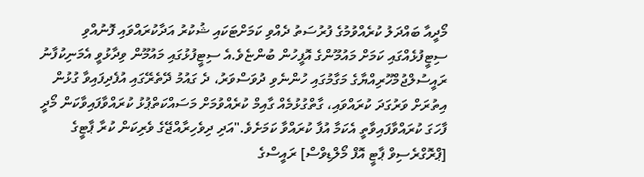މޯދީއާ ބައްދަލު ކުރެއްވުމުގެ ފުރުސަތު ދެއްވި ކަމަށްޓަކައި ޝުކުރު އަދާކުރައްވައި ފޮނުއްވި ސިޓީފުޅެއްގައި ކަމަށް މައުމޫންގެ އޮފީހުން ބުންޏެވެ.އެ ސިޓީފުޅުގައި މައުމޫން ވިދާޅުވީ އެމަނިކުފާނު ރައީސުލްޖުމްހޫރިއްޔާގެ މަގާމުގައި ހުންނެވި ދުވަސްވަރު، ދެ ގައުމު ދޭތެރޭގައި އުފެދިފައިވާ ގުޅުން އިތުރަށް ވަރުގަދަ ކުރައްވައި، ގާތްގުޅުމެއް ގާއިމް ކުރެއްވުމަށް މަސައްކަތްޕުޅު ކުރައްވާފައިވާކަން މޯދީ ފާހަގަ ކުރައްވާފައިވާތީ އެކަމާ އުފާ ކުރައްވާ ކަމަށެވެ."އަދި ދިވެހިރާއްޖޭގެ ވެރިކަން ކުރާ ޕާޓީގެ [ޕްރޮގްރެސިވް ޕާޓީ އޮފް މޯލްޑިވްސް] ރައީސްގެ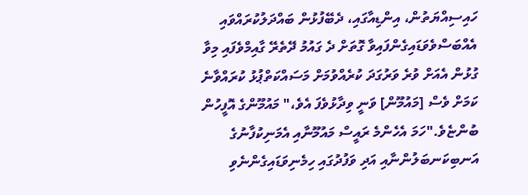ހައިސިއްޔަތުން، އިންޑިއާގައި، ދެބޭފުޅުން ބައްދަލުކުރައްވައި އެއްބަސްވެވަޑައިގެންފައިވާ ގޮތަށް ދެ ގައުމު ދޭތެރޭ ގާއިމްވެފައި މިވާ ގުޅުން އެއަށް ވުރެ ވަރުގަދަ ކުރެއްވުމަށް މަސައްކަތްޕުޅު ކުރައްވާނެ ކަމަށް ވެސް [މައުމޫން] ވަނީ ވިދާޅުވެފަ އެވެ،" މައުމޫންގެ އޮފީހުން ބުންޏެވެ."ހަމަ އެހެންމެ ރައީސް މައުމޫނާއި އެމަނިކުފާނުގެ އަނބިކަނބަލުންނާއި އަދި ވަފުދުގައި ހިމެނިވަޑައިގެންނެވި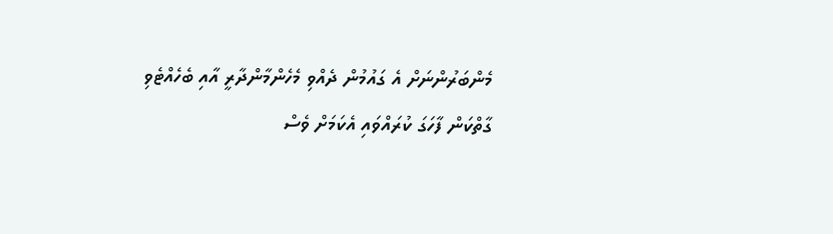މެންބަރުންނަށް އެ ގައުމުން ދެއްވި މެހެންމާންދާރީ އާއި ބެހެއްޓެވި ގާތްކަން ފާހަގަ ކުރައްވައި އެކަމަށް ވެސް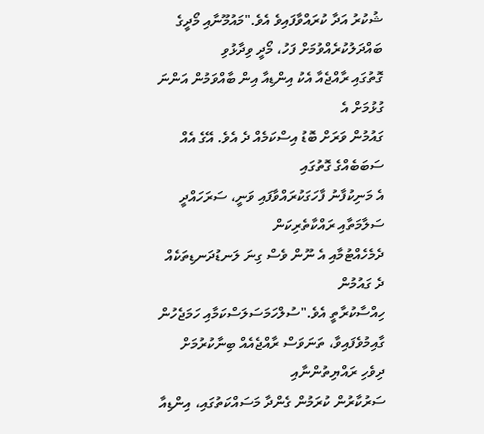ޝުކުރު އަދާ ކުރައްވާފައިވެ އެވެ."މައުމޫނާއި މޯދީގެ ބައްދަލުކުރެއްވުމަށް ފަހު، މޯދީ ވިދާޅުވި
ގޮތުގައި ރާއްޖެއާ އެކު އިންޑިއާ އިން ބާއްވަމުން އަންނަ ގުޅުމަށް އެ
ގައުމުން ވަރަށް ބޮޑު އިސްކަމެއް ދެ އެވެ. އޭގެ އެއް ސަބަބެއްގެ ގޮތުގައި
އެ މަނިކުފާނު ފާހަގަކުރައްވާފައި ވަނީ، ސަރަހައްދީ ސަލާމަތާއި ރައްކާތެރިކަން
ދެމެހެއްޓުމާއި އެ ނޫން ވެސް ގިނަ ލަނޑުދަނޑިތަކެއް ދެ ގައުމުން
ހިއްސާކުރާތީ އެވެ."ސުލްހަމަސަލަސްކަމާއި ހަމަޖެހުން
ގާއިމުވެފައިވާ، ތަނަވަސް ރާއްޖެއެއް ބިނާކުރުމަށް ދިވެހި ރައްޔިތުންނާއި
ސަރުކާރުން ކުރަމުން ގެންދާ މަސައްކަތުގައި، އިންޑިއާ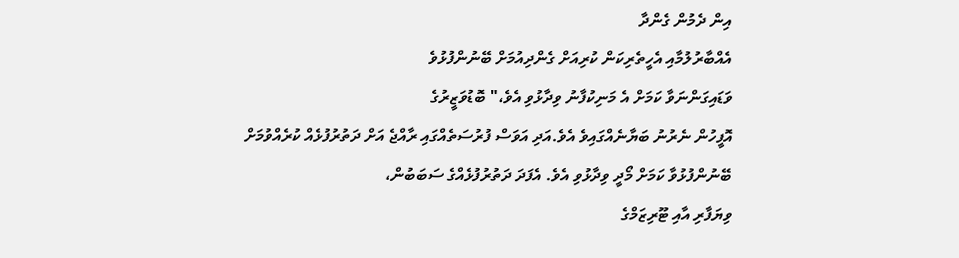އިން ދެމުން ގެންދާ
އެއްބާރުލުމާއި އެހީތެރިކަން ކުރިއަށް ގެންދިއުމަށް ބޭނުންފުޅުވެ
ވަޑައިގަންނަވާ ކަމަށް އެ މަނިކުފާނު ވިދާޅުވި އެވެ،" ބޮޑުވަޒީރުގެ
އޮފީހުން ނެރުނު ބަޔާނެއްގައިވެ އެވެ.އަދި އަވަސް ފުރުސަތެއްގައި ރާއްޖެ އަށް ދަތުރުފުޅެއް ކުރެއްވުމަށް
ބޭނުންފުޅުވާ ކަމަށް މޯދީ ވިދާޅުވި އެވެ. އެފަދަ ދަތުރުފުޅެއްގެ ސަބަބުން،
ވިޔަފާރި އާއި ޓޫރިޒަމްގެ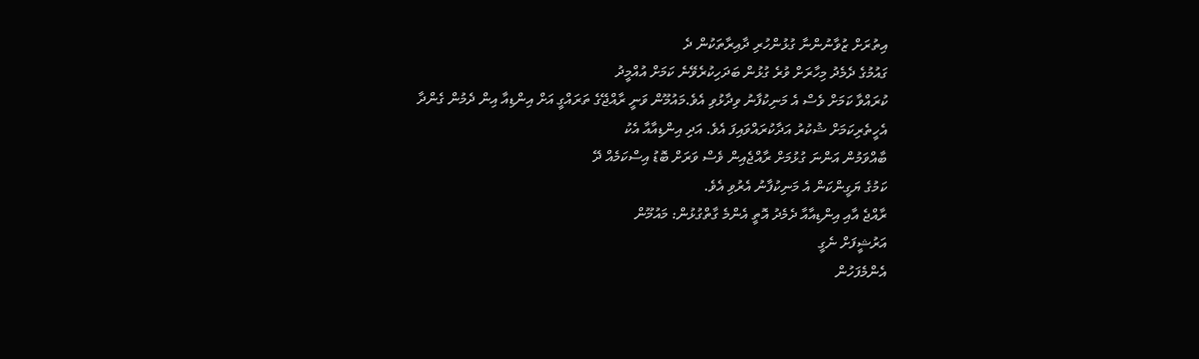އިތުރަށް ޒުވާނުންނާ ގުޅުންހުރި ދާއިރާތަކުން ދެ
ގައުމުގެ ދެމެދު މިހާރަށް ވުރެ ގުޅުން ބަދަހިކުރެވޭނެ ކަމަށް އުއްމީދު
ކުރައްވާ ކަމަށް ވެސް އެ މަނިކުފާނު ވިދާޅުވި އެވެ.މައުމޫން ވަނީ ރާއްޖޭގެ ތަރައްގީ އަށް އިންޑިއާ އިން ދެމުން ގެންދާ
އެހީތެރިކަމަށް ޝުކުރު އަދާކުރައްވައިފަ އެވެ. އަދި އިންޑިއާއާ އެކު
ބާއްވަމުން އަންނަ ގުޅުމަށް ރާއްޖެއިން ވެސް ވަރަށް ބޮޑު އިސްކަމެއް ދޭ
ކަމުގެ ޔަގީންކަން އެ މަނިކުފާނު އެރުވި އެވެ.
ރާއްޖެ އާއި އިންޑިއާއާ ދެމެދު އޮތީ އެންމެ ގާތްގުޅުން: މައުމޫން
އަރުޝީފަށް ނެގީ
އެންމެފަހުން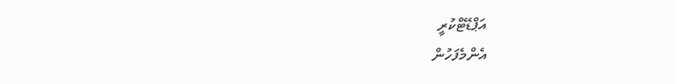އަޕްޑޭޓްކުރީ
އެންމެފަހުން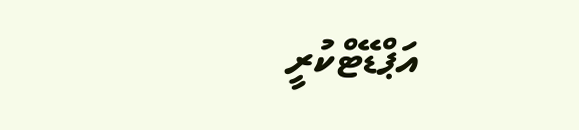އަޕްޑޭޓްކުރީ